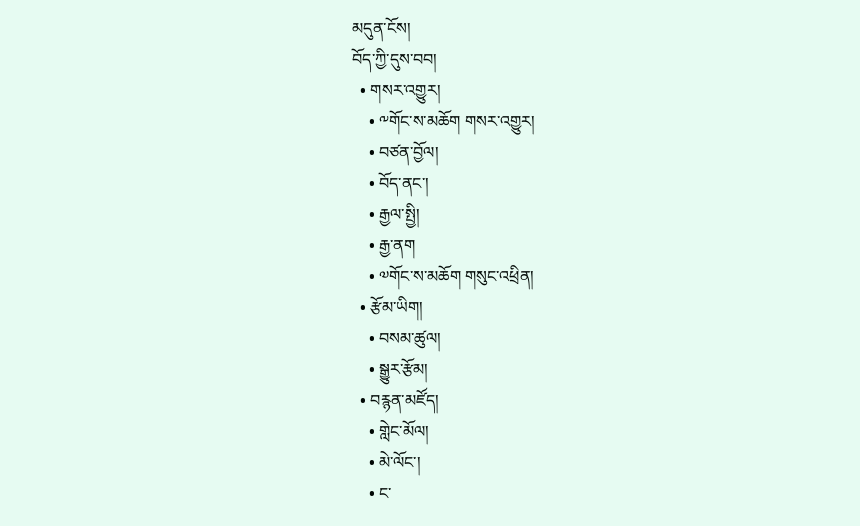མདུན་ངོས།
བོད་ཀྱི་དུས་བབ།
  • གསར་འགྱུར།
    • ༸གོང་ས་མཆོག གསར་འགྱུར།
    • བཙན་བྱོལ།
    • བོད་ནང་།
    • རྒྱལ་སྤྱི།
    • རྒྱ་ནག
    • ༧གོང་ས་མཆོག གསུང་འཕྲིན།
  • རྩོམ་ཡིག།
    • བསམ་ཚུལ།
    • སྒྱུར་རྩོམ།
  • བརྙན་མཛོད།
    • གླེང་མོལ།
    • མེ་ལོང་།
    • ང་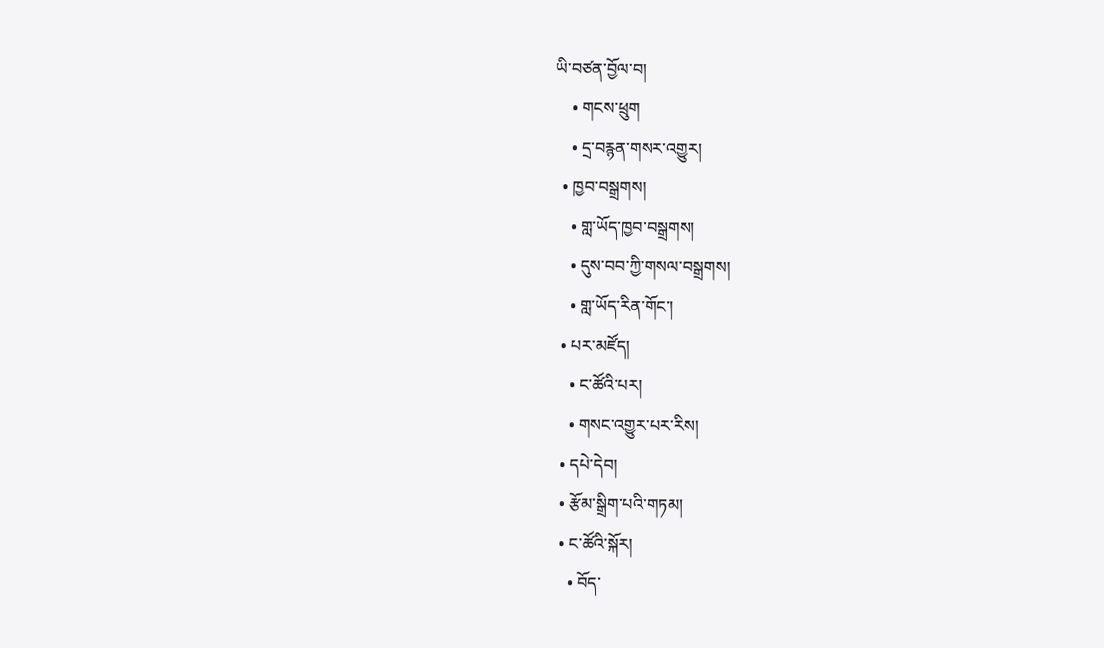ཡི་བཙན་བྱོལ་བ།
    • གངས་ཕྲུག
    • དྲ་བརྙན་གསར་འགྱུར།
  • ཁྱབ་བསྒྲགས།
    • གླ་ཡོད་ཁྱབ་བསྒྲགས།
    • དུས་བབ་ཀྱི་གསལ་བསྒྲགས།
    • གླ་ཡོད་རིན་གོང་།
  • པར་མཛོད།
    • ང་ཚོའི་པར།
    • གསང་འགྱུར་པར་རིས།
  • དཔེ་དེབ།
  • རྩོམ་སྒྲིག་པའི་གཏམ།
  • ང་ཚོའི་སྐོར།
    • བོད་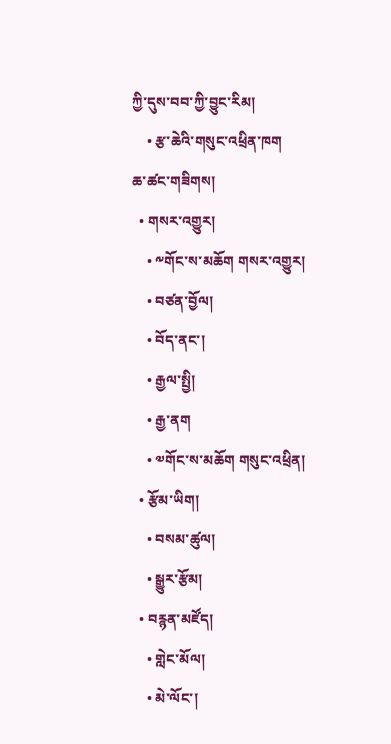ཀྱི་དུས་བབ་ཀྱི་བྱུང་རིམ།
    • རྩ་ཆེའི་གསུང་འཕྲིན་ཁག
ཆ་ཚང་གཟིགས།
  • གསར་འགྱུར།
    • ༸གོང་ས་མཆོག གསར་འགྱུར།
    • བཙན་བྱོལ།
    • བོད་ནང་།
    • རྒྱལ་སྤྱི།
    • རྒྱ་ནག
    • ༧གོང་ས་མཆོག གསུང་འཕྲིན།
  • རྩོམ་ཡིག།
    • བསམ་ཚུལ།
    • སྒྱུར་རྩོམ།
  • བརྙན་མཛོད།
    • གླེང་མོལ།
    • མེ་ལོང་།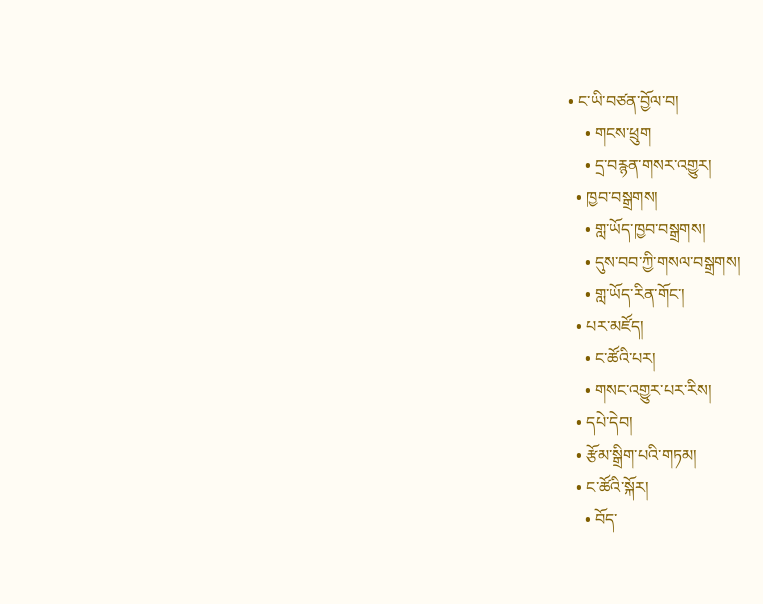• ང་ཡི་བཙན་བྱོལ་བ།
    • གངས་ཕྲུག
    • དྲ་བརྙན་གསར་འགྱུར།
  • ཁྱབ་བསྒྲགས།
    • གླ་ཡོད་ཁྱབ་བསྒྲགས།
    • དུས་བབ་ཀྱི་གསལ་བསྒྲགས།
    • གླ་ཡོད་རིན་གོང་།
  • པར་མཛོད།
    • ང་ཚོའི་པར།
    • གསང་འགྱུར་པར་རིས།
  • དཔེ་དེབ།
  • རྩོམ་སྒྲིག་པའི་གཏམ།
  • ང་ཚོའི་སྐོར།
    • བོད་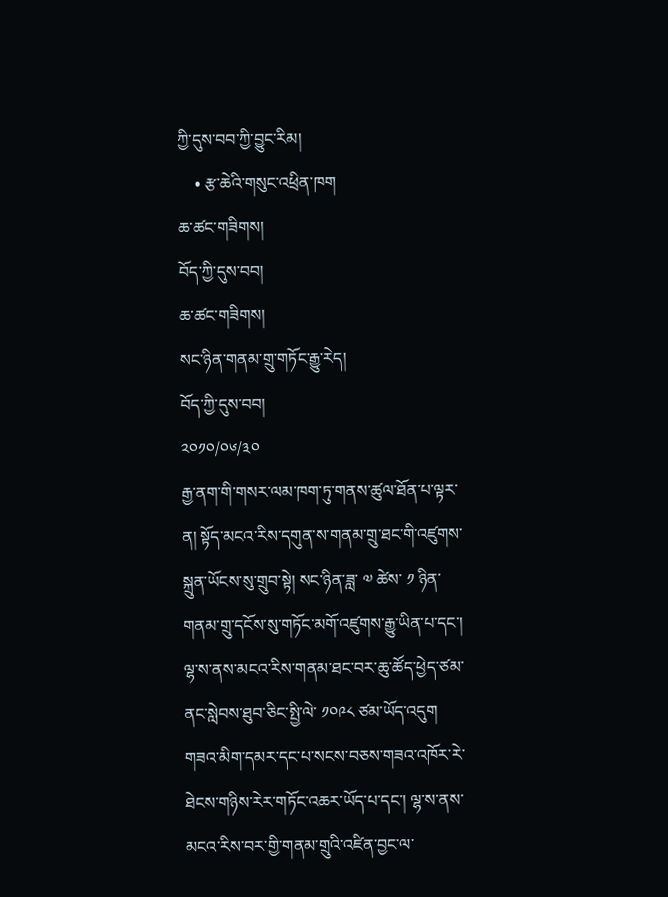ཀྱི་དུས་བབ་ཀྱི་བྱུང་རིམ།
    • རྩ་ཆེའི་གསུང་འཕྲིན་ཁག
ཆ་ཚང་གཟིགས།
བོད་ཀྱི་དུས་བབ།
ཆ་ཚང་གཟིགས།
སང་ཉིན་གནམ་གྲུ་གཏོང་རྒྱུ་རེད།
བོད་ཀྱི་དུས་བབ།
༢༠༡༠/༠༦/༣༠
རྒྱ་ནག་གི་གསར་ལམ་ཁག་ཏུ་གནས་ཚུལ་ཐོན་པ་ལྟར་ན། སྟོད་མངའ་རིས་དགུན་ས་གནམ་གྲུ་ཐང་གི་འཛུགས་སྐྲུན་ཡོངས་སུ་གྲུབ་སྟེ། སང་ཉིན་ཟླ་ ༧ ཚེས་ ༡ ཉིན་གནམ་གྲུ་དངོས་སུ་གཏོང་མགོ་འཛུགས་རྒྱུ་ཡིན་པ་དང་། ལྷ་ས་ནས་མངའ་རིས་གནམ་ཐང་བར་ཆུ་ཚོད་ཕྱེད་ཙམ་ནང་སླེབས་ཐུབ་ཅིང་སྤྱི་ལེ་ ༡༠༩༨ ཙམ་ཡོད་འདུག གཟའ་མིག་དམར་དང་པ་སངས་བཅས་གཟའ་འཁོར་རེ་ཐེངས་གཉིས་རེར་གཏོང་འཆར་ཡོད་པ་དང་། ལྷ་ས་ནས་མངའ་རིས་བར་གྱི་གནམ་གྲུའི་འཛིན་བྱང་ལ་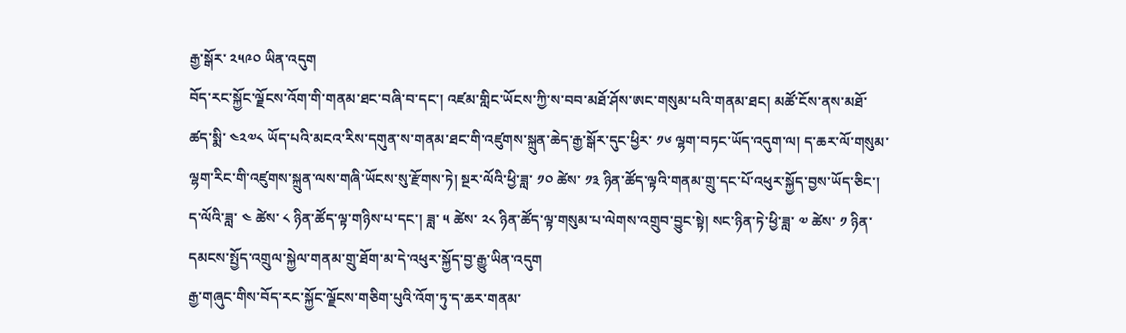རྒྱ་སྒོར་ ༢༥༩༠ ཡིན་འདུག
བོད་རང་སྐྱོང་ལྗོངས་འོག་གི་གནམ་ཐང་བཞི་བ་དང་། འཛམ་གླིང་ཡོངས་ཀྱི་ས་བབ་མཐོ་ཤོས་ཨང་གསུམ་པའི་གནམ་ཐང། མཚོ་ངོས་ནས་མཐོ་ཚད་སྨི་ ༤༢༧༨ ཡོད་པའི་མངའ་རིས་དགུན་ས་གནམ་ཐང་གི་འཛུགས་སྐྲུན་ཆེད་རྒྱ་སྒོར་དུང་ཕྱིར་ ༡༦ ལྷག་བཏང་ཡོད་འདུག་ལ། ད་ཆར་ལོ་གསུམ་ལྷག་རིང་གི་འཛུགས་སྐྲུན་ལས་གཞི་ཡོངས་སུ་རྫོགས་ཏེ། སྔར་ལོའི་ཕྱི་ཟླ་ ༡༠ ཚེས་ ༡༣ ཉིན་ཚོད་ལྟའི་གནམ་གྲུ་དང་པོ་འཕུར་སྐྱོད་བྱས་ཡོད་ཅིང་། ད་ལོའི་ཟླ་ ༤ ཚེས་ ༨ ཉིན་ཚོད་ལྟ་གཉིས་པ་དང་། ཟླ་ ༥ ཚེས་ ༢༨ ཉིན་ཚོད་ལྟ་གསུམ་པ་ལེགས་འགྲུབ་བྱུང་སྟེ། སང་ཉིན་ཏེ་ཕྱི་ཟླ་ ༧ ཚེས་ ༡ ཉིན་དམངས་སྤྱོད་འགྲུལ་སྐྱེལ་གནམ་གྲུ་ཐོག་མ་དེ་འཕུར་སྐྱོད་བྱ་རྒྱུ་ཡིན་འདུག
རྒྱ་གཞུང་གིས་བོད་རང་སྐྱོང་ལྗོངས་གཅིག་པུའི་འོག་ཏུ་ད་ཆར་གནམ་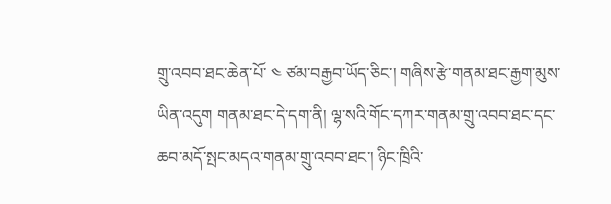གྲུ་འབབ་ཐང་ཆེན་པོ་ ༤ ཙམ་བརྒྱབ་ཡོད་ཅིང་། གཞིས་རྩེ་གནམ་ཐང་རྒྱག་མུས་ཡིན་འདུག གནམ་ཐང་དེ་དག་ནི། ལྷ་སའི་གོང་དཀར་གནམ་གྲུ་འབབ་ཐང་དང་ཆབ་མདོ་སྤང་མདའ་གནམ་གྲུ་འབབ་ཐང་། ཉིང་ཁྲིའི་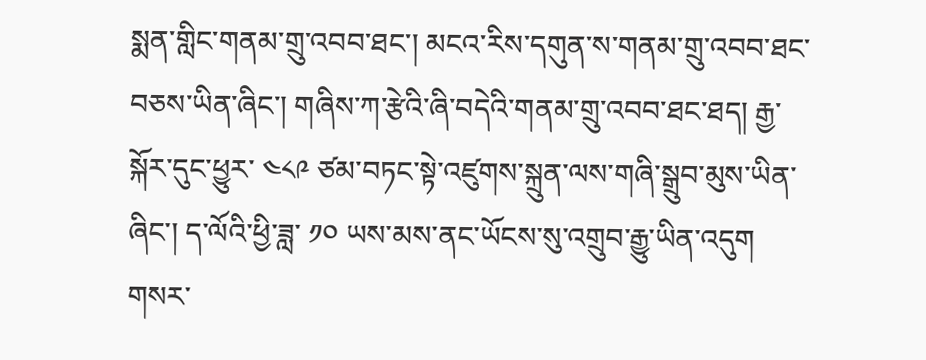སྨན་གླིང་གནམ་གྲུ་འབབ་ཐང་། མངའ་རིས་དགུན་ས་གནམ་གྲུ་འབབ་ཐང་བཅས་ཡིན་ཞིང་། གཞིས་ཀ་རྩེའི་ཞི་བདེའི་གནམ་གྲུ་འབབ་ཐང་ཐད། རྒྱ་སྐོར་དུང་ཕྱུར་ ༤༨༩ ཙམ་བཏང་སྟེ་འཛུགས་སྐྲུན་ལས་གཞི་སྒྲུབ་མུས་ཡིན་ཞིང་། ད་ལོའི་ཕྱི་ཟླ་ ༡༠ ཡས་མས་ནང་ཡོངས་སུ་འགྲུབ་རྒྱུ་ཡིན་འདུག
གསར་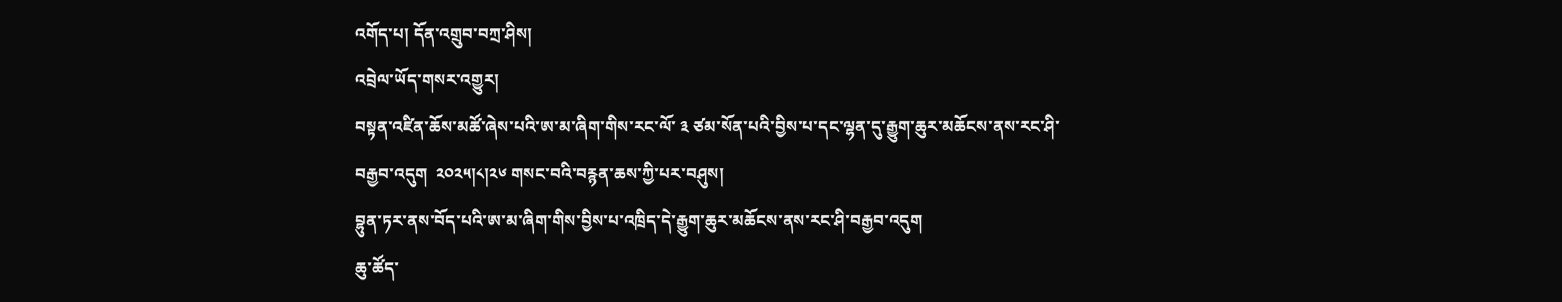འགོད་པ། དོན་འགྲུབ་བཀྲ་ཤིས།
འབྲེལ་ཡོད་གསར་འགྱུར།
བསྟན་འཛིན་ཆོས་མཚོ་ཞེས་པའི་ཨ་མ་ཞིག་གིས་རང་ལོ་ ༣ ཙམ་སོན་པའི་བྱིས་པ་དང་ལྷན་དུ་རྒྱུག་ཆུར་མཆོངས་ནས་རང་ཤི་བརྒྱབ་འདུག  ༢༠༢༥།༨།༢༦ གསང་བའི་བརྙན་ཆས་ཀྱི་པར་བཤུས།
བྷུན་ཏར་ནས་བོད་པའི་ཨ་མ་ཞིག་གིས་བྱིས་པ་འཁྲིད་དེ་རྒྱུག་ཆུར་མཆོངས་ནས་རང་ཤི་བརྒྱབ་འདུག
ཆུ་ཚོད་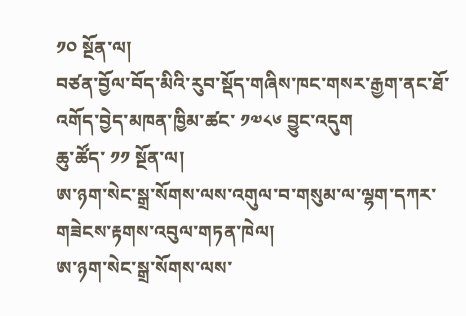༡༠ སྔོན་ལ།
བཙན་བྱོལ་བོད་མིའི་རུབ་སྡོད་གཞིས་ཁང་གསར་རྒྱག་ནང་ཐོ་འགོད་བྱེད་མཁན་ཁྱིམ་ཚང་ ༡༧༨༦ བྱུང་འདུག
ཆུ་ཚོད་ ༡༡ སྔོན་ལ།
ཨ་ཉག་སེང་སྒྲ་སོགས་ལས་འགུལ་བ་གསུམ་ལ་ལྷག་དཀར་གཟེངས་རྟགས་འབུལ་གཏན་ཁེལ།
ཨ་ཉག་སེང་སྒྲ་སོགས་ལས་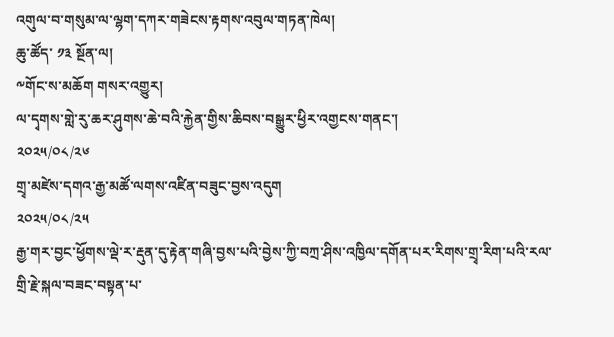འགུལ་བ་གསུམ་ལ་ལྷག་དཀར་གཟེངས་རྟགས་འབུལ་གཏན་ཁེལ།
ཆུ་ཚོད་ ༡༣ སྔོན་ལ།
༸གོང་ས་མཆོག གསར་འགྱུར།
ལ་དྭགས་གླེ་རུ་ཆར་ཤུགས་ཆེ་བའི་རྐྱེན་གྱིས་ཆིབས་བསྒྱུར་ཕྱིར་འགྱངས་གནང་།
༢༠༢༥/༠༨/༢༦
གྲྭ་མཛེས་དགའ་རྒྱ་མཚོ་ལགས་འཛིན་བཟུང་བྱས་འདུག
༢༠༢༥/༠༨/༢༥
རྒྱ་གར་བྱང་ཕྱོགས་ལྡེ་ར་རྡུན་དུ་རྟེན་གཞི་བྱས་པའི་བྱེས་ཀྱི་བཀྲ་ཤིས་འཁྱིལ་དགོན་པར་རིགས་གྲྭ་རིག་པའི་རལ་གྲི་རྗེ་སྐལ་བཟང་བསྟན་པ་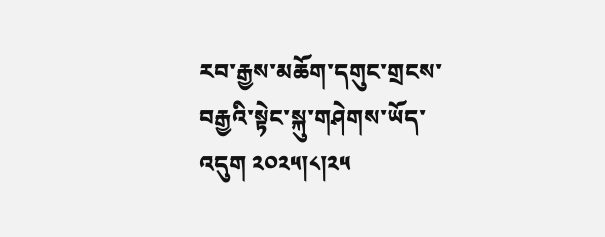རབ་རྒྱས་མཆོག་དགུང་གྲངས་བརྒྱའི་སྟེང་སྐུ་གཤེགས་ཡོད་འདུག ༢༠༢༥།༨།༢༥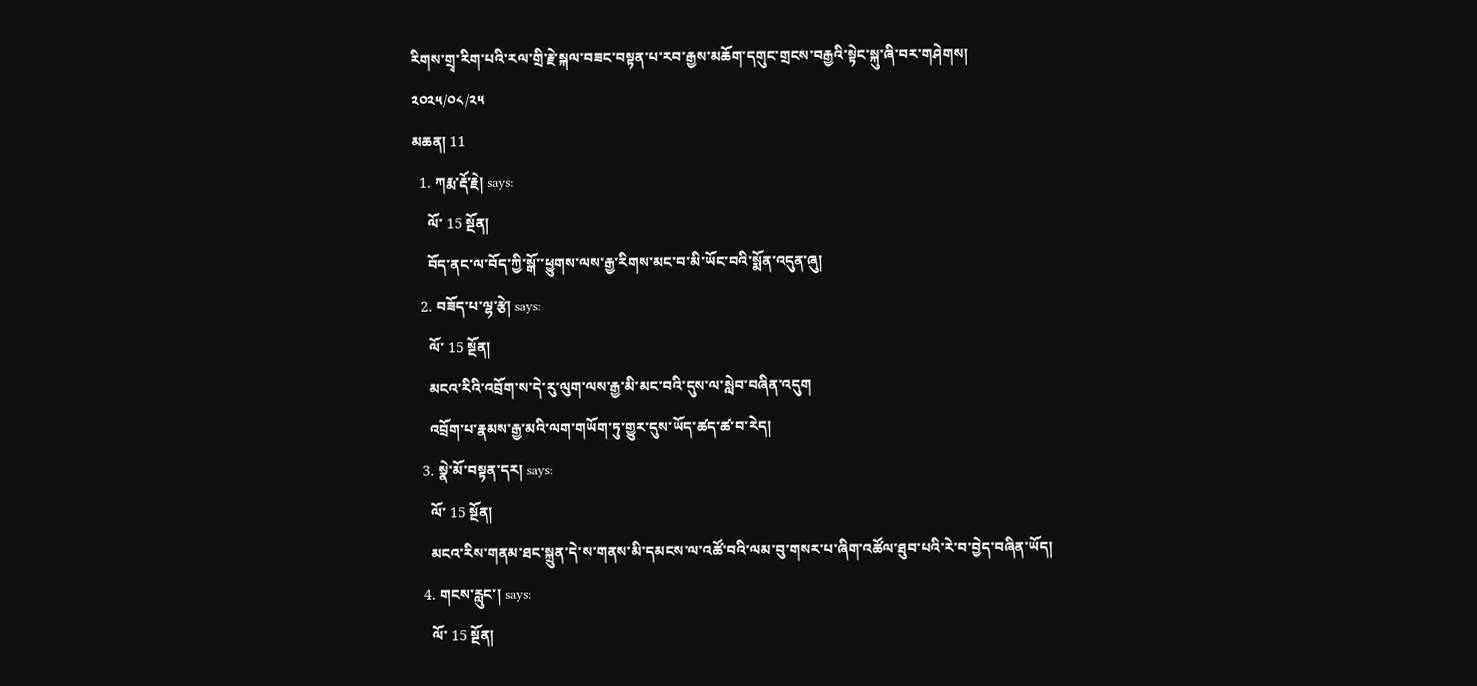རིགས་གྲྭ་རིག་པའི་རལ་གྲི་རྗེ་སྐལ་བཟང་བསྟན་པ་རབ་རྒྱས་མཆོག་དགུང་གྲངས་བརྒྱའི་སྟེང་སྐུ་ཞི་བར་གཤེགས།
༢༠༢༥/༠༨/༢༥
མཆན། 11
  1. ཀརྨ་རྡོ་རྗེ། says:
    ལོ་ 15 སྔོན།
    བོད་ནང་ལ་བོད་ཀྱི་སྒོ་་ཕྱུགས་ལས་རྒྱ་རིགས་མང་བ་མི་ཡོང་བའི་སྨོན་འདུན་ཞུ།
  2. བཟོད་པ་ལྷ་རྩེ། says:
    ལོ་ 15 སྔོན།
    མངའ་རིའི་འབྲོག་ས་དེ་རུ་ལུག་ལས་རྒྱ་མི་མང་བའི་དུས་ལ་སླེབ་བཞིན་འདུག
    འབྲོག་པ་རྣམས་རྒྱ་མའི་ལག་གཡོག་ཏུ་གྱུར་དུས་ཡོད་ཚད་ཚ་བ་རེད།
  3. སྣེ་མོ་བསྟན་དར། says:
    ལོ་ 15 སྔོན།
    མངའ་རིས་གནམ་ཐང་སྐྲུན་དེ་ས་གནས་མི་དམངས་ལ་འཚོ་བའི་ལམ་བུ་གསར་པ་ཞིག་འཚོལ་ཐུབ་པའི་རེ་བ་བྱེད་བཞིན་ཡོད།
  4. གངས་རླུང་། says:
    ལོ་ 15 སྔོན།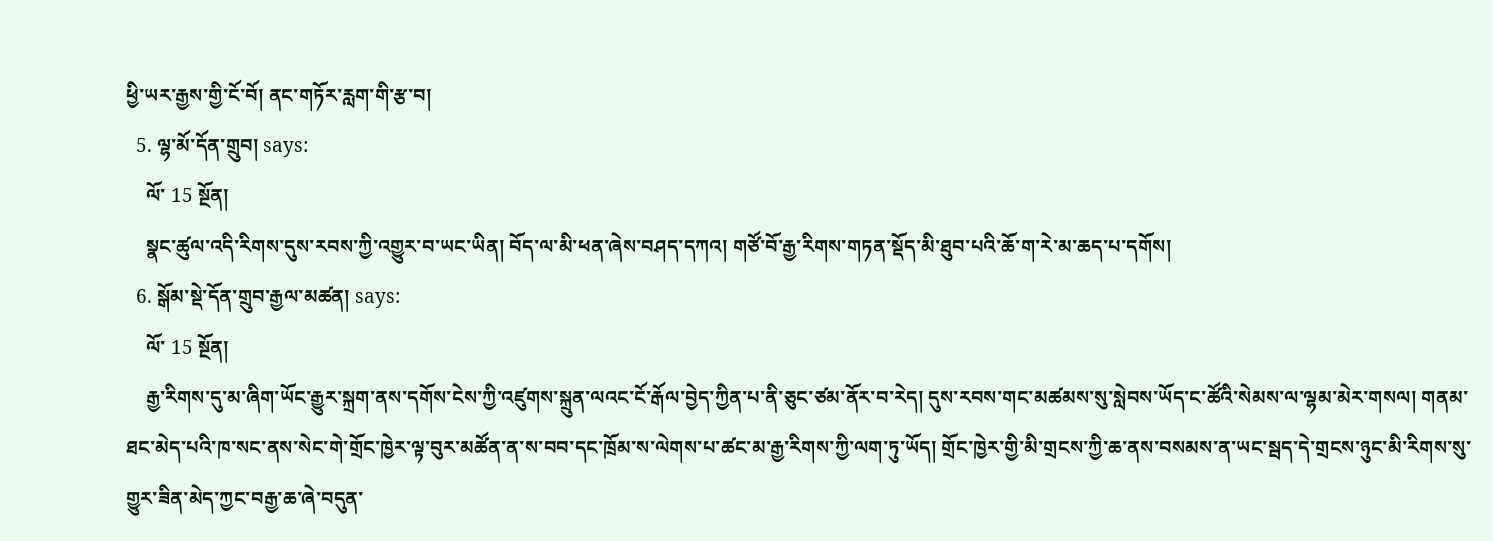ཕྱི་ཡར་རྒྱས་གྱི་ངོ་བོ། ནང་གཏོར་རླག་གི་རྩ་བ།
  5. ལྷ་མོ་དོན་གྲུབ། says:
    ལོ་ 15 སྔོན།
    སྣང་ཚུལ་འདི་རིགས་དུས་རབས་ཀྱི་འགྱུར་བ་ཡང་ཡིན། བོད་ལ་མི་ཕན་ཞེས་བཤད་དཀའ། གཙོ་བོ་རྒྱ་རིགས་གཏན་སྡོད་མི་ཐུབ་པའི་ཆོ་ག་རེ་མ་ཆད་པ་དགོས།
  6. སྒོམ་སྡེ་དོན་གྲུབ་རྒྱལ་མཚན། says:
    ལོ་ 15 སྔོན།
    རྒྱ་རིགས་དུ་མ་ཞིག་ཡོང་རྒྱུར་སྐྲག་ནས་དགོས་ངེས་ཀྱི་འཛུགས་སྐྲུན་ལའང་ངོ་རྒོལ་བྱེད་ཀྱིན་པ་ནི་ཅུང་ཙམ་ནོར་བ་རེད། དུས་རབས་གང་མཚམས་སུ་སླེབས་ཡོད་ང་ཚོའི་སེམས་ལ་ལྷམ་མེར་གསལ། གནམ་ཐང་མེད་པའི་ཁ་སང་ནས་སེང་གེ་གྲོང་ཁྱེར་ལྟ་བུར་མཚོན་ན་ས་བབ་དང་ཁྲོམ་ས་ལེགས་པ་ཚང་མ་རྒྱ་རིགས་ཀྱི་ལག་ཏུ་ཡོད། གྲོང་ཁྱེར་གྱི་མི་གྲངས་ཀྱི་ཆ་ནས་བསམས་ན་ཡང་སྦད་དེ་གྲངས་ཉུང་མི་རིགས་སུ་གྱུར་ཟིན་མེད་ཀྱང་བརྒྱ་ཆ་ཞེ་བདུན་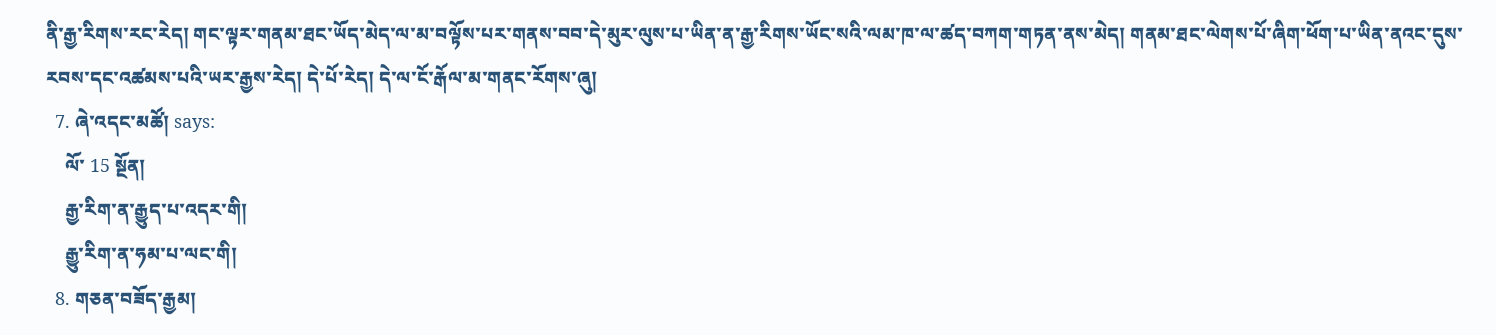ནི་རྒྱ་རིགས་རང་རེད། གང་ལྟར་གནམ་ཐང་ཡོད་མེད་ལ་མ་བལྟོས་པར་གནས་བབ་དེ་མུར་ལུས་པ་ཡིན་ན་རྒྱ་རིགས་ཡོང་སའི་ལམ་ཁ་ལ་ཚད་བཀག་གཏན་ནས་མེད། གནམ་ཐང་ལེགས་པོ་ཞིག་ཕོག་པ་ཡིན་ནའང་དུས་རབས་དང་འཚམས་པའི་ཡར་རྒྱས་རེད། དེ་པོ་རེད། དེ་ལ་ངོ་རྒོལ་མ་གནང་རོགས་ཞུ།
  7. ཞེ་འདང་མཚོ། says:
    ལོ་ 15 སྔོན།
    རྒྱ་རིག་ན་རྒྱུད་པ་འདར་གི།
    རྒྱུ་རིག་ན་ཧམ་པ་ལང་གི།
  8. གཅན་བཟོད་རྒྱམ།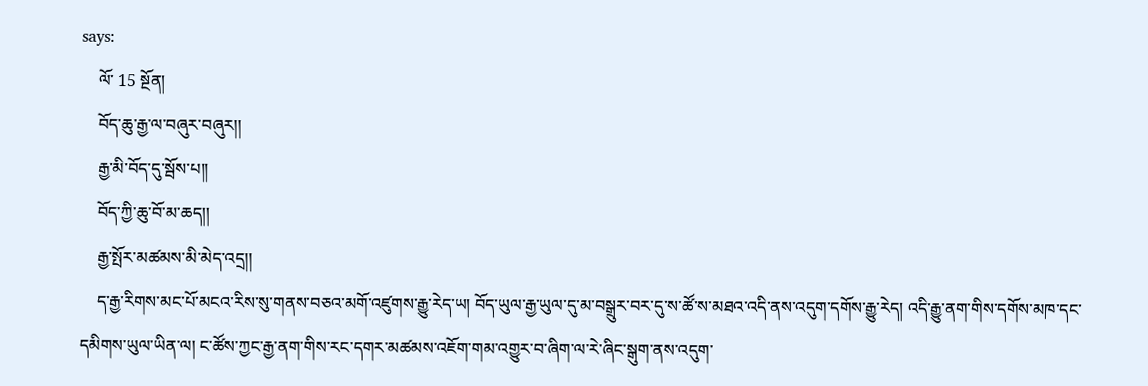says:
    ལོ་ 15 སྔོན།
    བོད་ཆུ་རྒྱ་ལ་བཞུར་བཞུར།།
    རྒྱ་མི་བོད་དུ་སྦོས་པ།།
    བོད་ཀྱི་ཆུ་བོ་མ་ཆད།།
    རྒྱ་སྤོར་མཚམས་མི་མེད་འདྲ།།
    ད་རྒྱ་རིགས་མང་པོ་མངའ་རིས་སུ་གནས་བཅའ་མགོ་འཛུགས་རྒྱུ་རེད་ཡ། བོད་ཡུལ་རྒྱ་ཡུལ་དུ་མ་བསྒྲུར་བར་དུ་ས་ཚོ་ས་མཐའ་འདི་ནས་འདུག་དགོས་རྒྱུ་རེད། འདི་རྒྱུ་ནག་གིས་དགོས་མཁ་དང་དམིགས་ཡུལ་ཡིན་ལ། ང་ཚོས་ཀྱང་རྒྱ་ནག་གིས་རང་དགར་མཚམས་འཇོག་གམ་འགྱུར་བ་ཞིག་ལ་རེ་ཞིང་སྒུག་ནས་འདུག་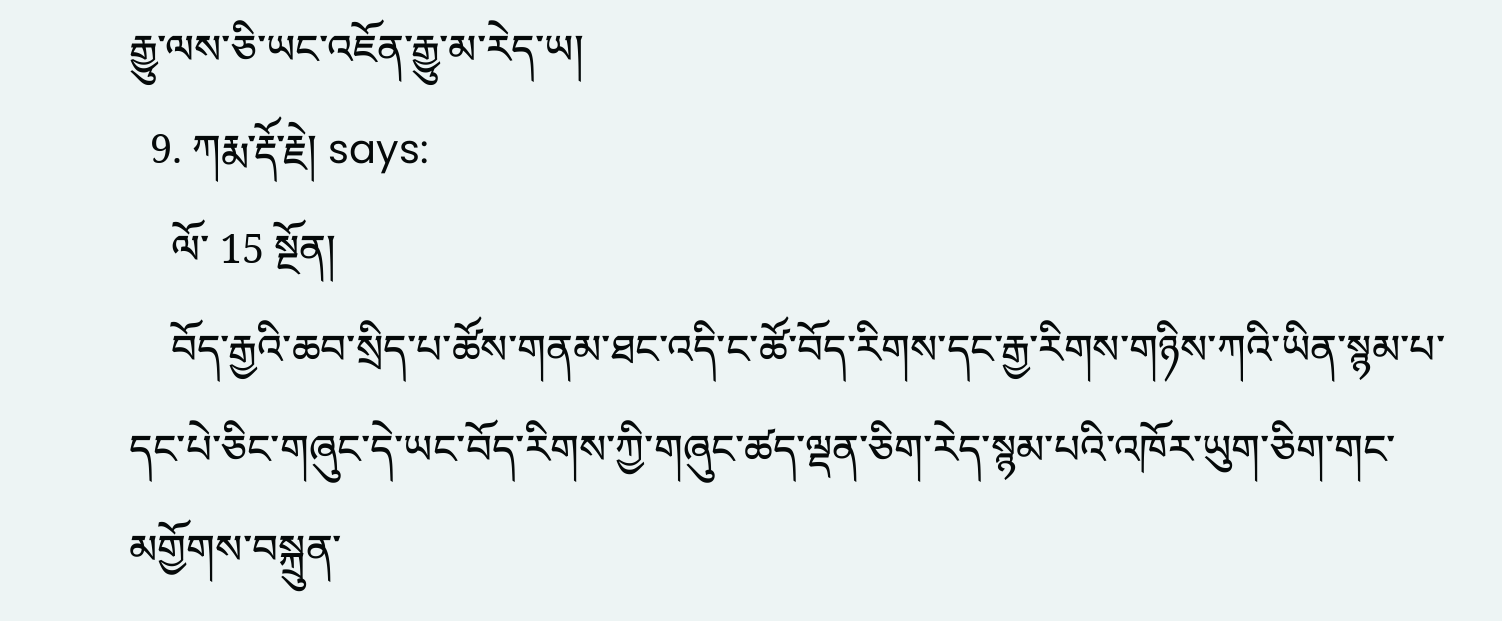རྒྱུ་ལས་ཅི་ཡང་འཇོན་རྒྱུ་མ་རེད་ཡ།
  9. ཀརྨ་རྡོ་རྗེ། says:
    ལོ་ 15 སྔོན།
    བོད་རྒྱའི་ཆབ་སྲིད་པ་ཚོས་གནམ་ཐང་འདི་ང་ཚོ་བོད་རིགས་དང་རྒྱ་རིགས་གཉིས་ཀའི་ཡིན་སྙམ་པ་དང་པེ་ཅིང་གཞུང་དེ་ཡང་བོད་རིགས་ཀྱི་གཞུང་ཚད་ལྡན་ཅིག་རེད་སྙམ་པའི་འཁོར་ཡུག་ཅིག་གང་མགྱོགས་བསྐྲུན་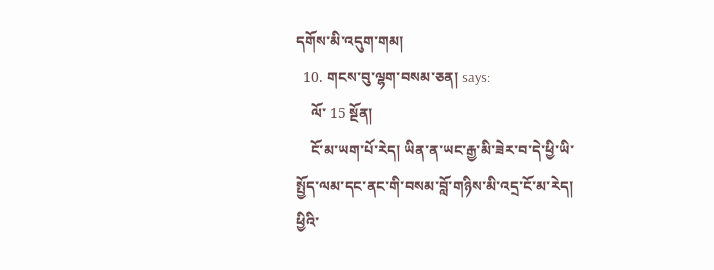དགོས་མི་འདུག་གམ།
  10. གངས་བུ་ལྷག་བསམ་ཅན། says:
    ལོ་ 15 སྔོན།
    ངོ་མ་ཡག་པོ་རེད། ཡིན་ན་ཡང་རྒྱ་མི་ཟེར་བ་དེ་ཕྱི་ཡི་སྤྱོད་ལམ་དང་ནང་གི་བསམ་བློ་གཉིས་མི་འདྲ་ངོ་མ་རེད། ཕྱིའི་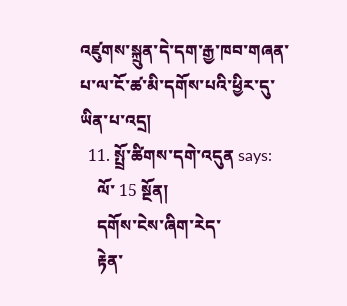འཛུགས་སྐྲུན་དེ་དག་རྒྱ་ཁབ་གཞན་པ་ལ་ངོ་ཚ་མི་དགོས་པའི་ཕྱིར་དུ་ཡིན་པ་འདྲ།
  11. སྤྲོ་ཚིགས་དགེ་འདུན says:
    ལོ་ 15 སྔོན།
    དགོས་ངེས་ཞིག་རེད་
    རྟེན་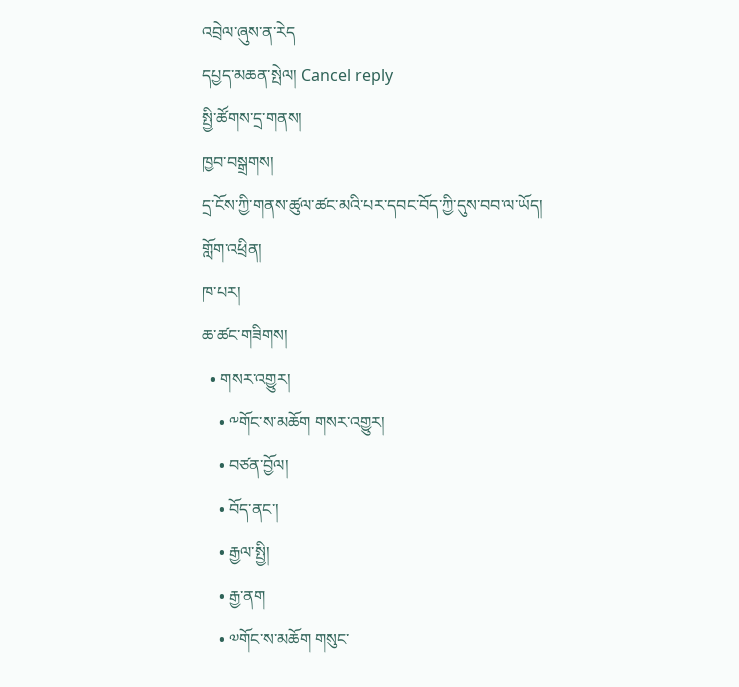འབྲེལ་ཞུས་ན་རེད
དཔྱད་མཆན་སྤེལ། Cancel reply
སྤྱི་ཚོགས་དྲ་གནས།
ཁྱབ་བསྒྲགས།
དྲ་ངོས་ཀྱི་གནས་ཚུལ་ཚང་མའི་པར་དབང་བོད་ཀྱི་དུས་བབ་ལ་ཡོད།
གློག་འཕྲིན།
ཁ་པར།
ཆ་ཚང་གཟིགས།
  • གསར་འགྱུར།
    • ༸གོང་ས་མཆོག གསར་འགྱུར།
    • བཙན་བྱོལ།
    • བོད་ནང་།
    • རྒྱལ་སྤྱི།
    • རྒྱ་ནག
    • ༧གོང་ས་མཆོག གསུང་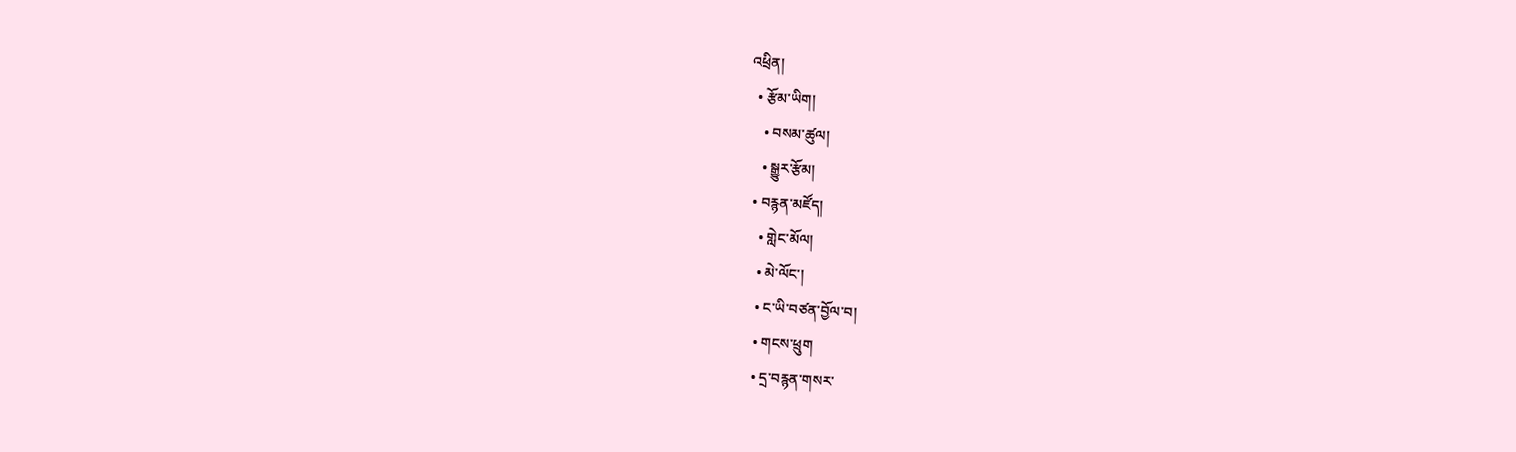འཕྲིན།
  • རྩོམ་ཡིག།
    • བསམ་ཚུལ།
    • སྒྱུར་རྩོམ།
  • བརྙན་མཛོད།
    • གླེང་མོལ།
    • མེ་ལོང་།
    • ང་ཡི་བཙན་བྱོལ་བ།
    • གངས་ཕྲུག
    • དྲ་བརྙན་གསར་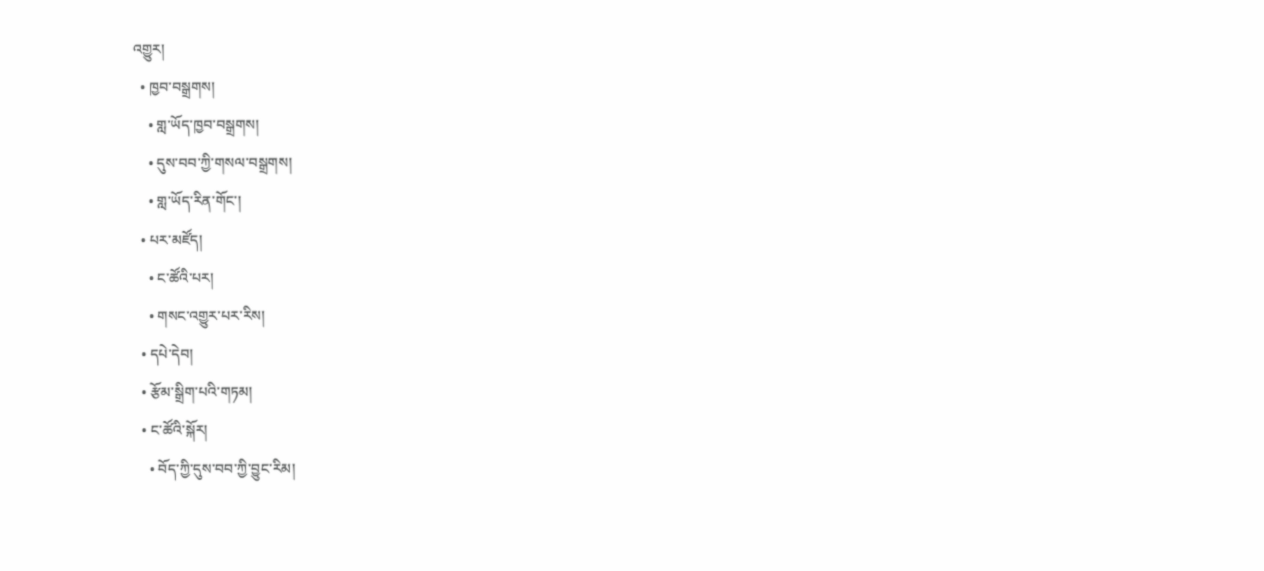འགྱུར།
  • ཁྱབ་བསྒྲགས།
    • གླ་ཡོད་ཁྱབ་བསྒྲགས།
    • དུས་བབ་ཀྱི་གསལ་བསྒྲགས།
    • གླ་ཡོད་རིན་གོང་།
  • པར་མཛོད།
    • ང་ཚོའི་པར།
    • གསང་འགྱུར་པར་རིས།
  • དཔེ་དེབ།
  • རྩོམ་སྒྲིག་པའི་གཏམ།
  • ང་ཚོའི་སྐོར།
    • བོད་ཀྱི་དུས་བབ་ཀྱི་བྱུང་རིམ།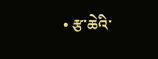• རྩ་ཆེའི་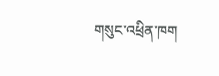གསུང་འཕྲིན་ཁག